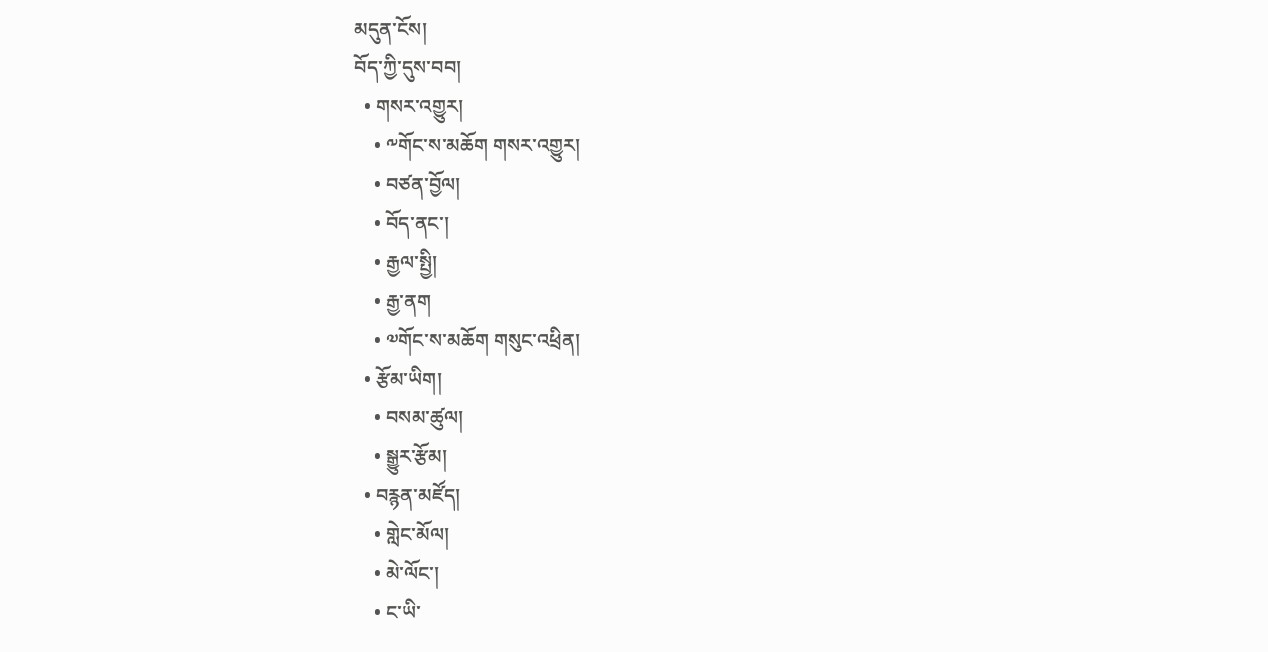མདུན་ངོས།
བོད་ཀྱི་དུས་བབ།
  • གསར་འགྱུར།
    • ༸གོང་ས་མཆོག གསར་འགྱུར།
    • བཙན་བྱོལ།
    • བོད་ནང་།
    • རྒྱལ་སྤྱི།
    • རྒྱ་ནག
    • ༧གོང་ས་མཆོག གསུང་འཕྲིན།
  • རྩོམ་ཡིག།
    • བསམ་ཚུལ།
    • སྒྱུར་རྩོམ།
  • བརྙན་མཛོད།
    • གླེང་མོལ།
    • མེ་ལོང་།
    • ང་ཡི་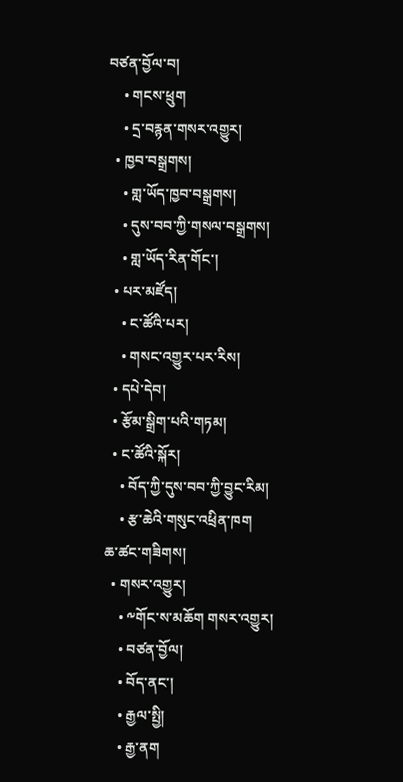བཙན་བྱོལ་བ།
    • གངས་ཕྲུག
    • དྲ་བརྙན་གསར་འགྱུར།
  • ཁྱབ་བསྒྲགས།
    • གླ་ཡོད་ཁྱབ་བསྒྲགས།
    • དུས་བབ་ཀྱི་གསལ་བསྒྲགས།
    • གླ་ཡོད་རིན་གོང་།
  • པར་མཛོད།
    • ང་ཚོའི་པར།
    • གསང་འགྱུར་པར་རིས།
  • དཔེ་དེབ།
  • རྩོམ་སྒྲིག་པའི་གཏམ།
  • ང་ཚོའི་སྐོར།
    • བོད་ཀྱི་དུས་བབ་ཀྱི་བྱུང་རིམ།
    • རྩ་ཆེའི་གསུང་འཕྲིན་ཁག
ཆ་ཚང་གཟིགས།
  • གསར་འགྱུར།
    • ༸གོང་ས་མཆོག གསར་འགྱུར།
    • བཙན་བྱོལ།
    • བོད་ནང་།
    • རྒྱལ་སྤྱི།
    • རྒྱ་ནག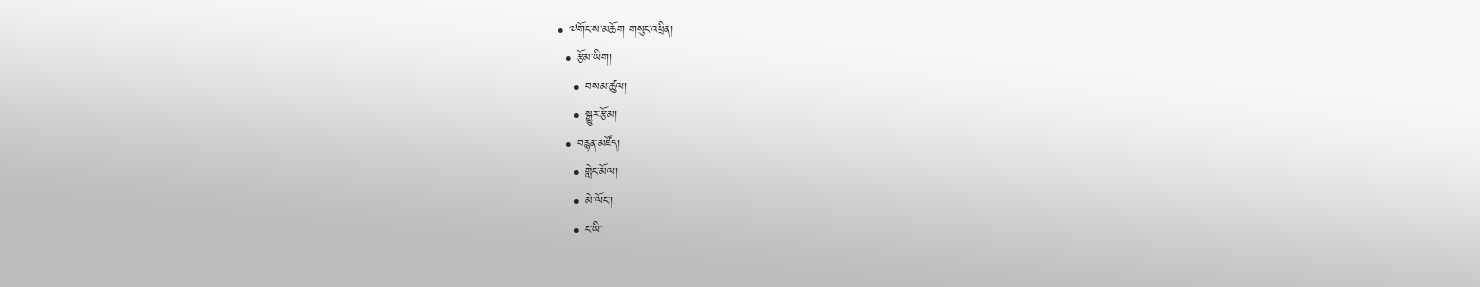• ༧གོང་ས་མཆོག གསུང་འཕྲིན།
  • རྩོམ་ཡིག།
    • བསམ་ཚུལ།
    • སྒྱུར་རྩོམ།
  • བརྙན་མཛོད།
    • གླེང་མོལ།
    • མེ་ལོང་།
    • ང་ཡི་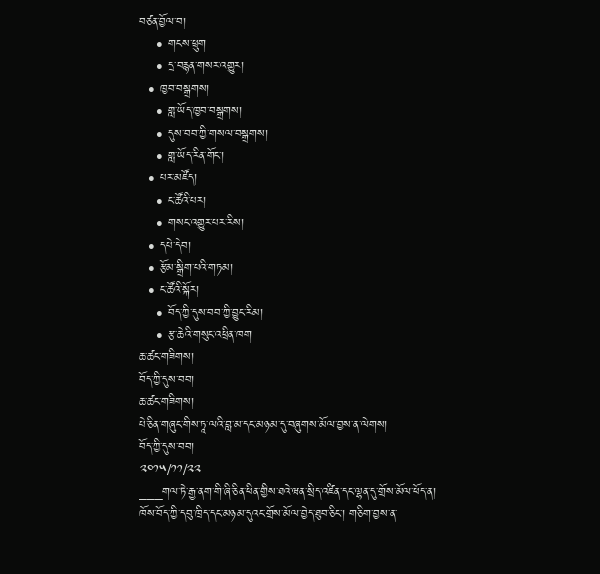བཙན་བྱོལ་བ།
    • གངས་ཕྲུག
    • དྲ་བརྙན་གསར་འགྱུར།
  • ཁྱབ་བསྒྲགས།
    • གླ་ཡོད་ཁྱབ་བསྒྲགས།
    • དུས་བབ་ཀྱི་གསལ་བསྒྲགས།
    • གླ་ཡོད་རིན་གོང་།
  • པར་མཛོད།
    • ང་ཚོའི་པར།
    • གསང་འགྱུར་པར་རིས།
  • དཔེ་དེབ།
  • རྩོམ་སྒྲིག་པའི་གཏམ།
  • ང་ཚོའི་སྐོར།
    • བོད་ཀྱི་དུས་བབ་ཀྱི་བྱུང་རིམ།
    • རྩ་ཆེའི་གསུང་འཕྲིན་ཁག
ཆ་ཚང་གཟིགས།
བོད་ཀྱི་དུས་བབ།
ཆ་ཚང་གཟིགས།
པེ་ཅིན་གཞུང་གིས་ཏཱ་ལའི་བླ་མ་དང་མཉམ་དུ་བཞུགས་མོལ་བྱས་ན་ལེགས།
བོད་ཀྱི་དུས་བབ།
༢༠༡༥/༡༡/༢༢
___གལ་ཏེ་རྒྱ་ནག་གི་ཞི་ཅིན་ཕིན་གྱིས་ཐའེ་ཝན་སྲིད་འཛིན་དང་ལྷན་དུ་གྲོས་མོལ་ཕོད་ན། ཁོས་བོད་ཀྱི་དབུ་ཁྲིད་དང་མཉམ་དུའང་གྲོས་མོལ་བྱེད་ཐུབ་ཅིང་། གཅིག་བྱས་ན་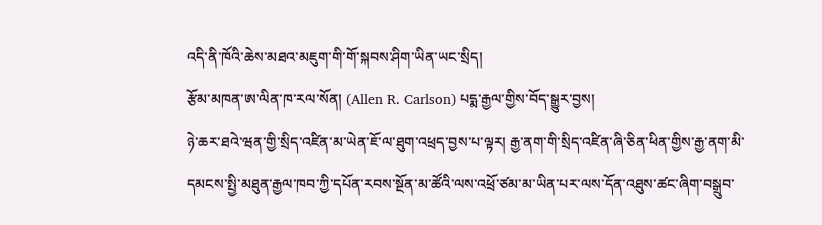འདི་ནི་ཁོའི་ཆེས་མཐའ་མཇུག་གི་གོ་སྐབས་ཤིག་ཡིན་ཡང་སྲིད།
རྩོམ་མཁན་ཨ་ལིན་ཁ་རལ་སོན། (Allen R. Carlson) པདྨ་རྒྱལ་གྱིས་བོད་སྒྱུར་བྱས།
ཉེ་ཆར་ཐའེ་ཝན་གྱི་སྲིད་འཛིན་མ་ཡེན་ཇོ་ལ་ཐུག་འཕྲད་བྱས་པ་ལྟར། རྒྱ་ནག་གི་སྲིད་འཛིན་ཞི་ཅིན་ཕིན་གྱིས་རྒྱ་ནག་མི་དམངས་སྤྱི་མཐུན་རྒྱལ་ཁབ་ཀྱི་དཔོན་རབས་སྔོན་མ་ཚོའི་ལས་འཕྲོ་ཙམ་མ་ཡིན་པར་ལས་དོན་འཐུས་ཚང་ཞིག་བསྒྲུབ་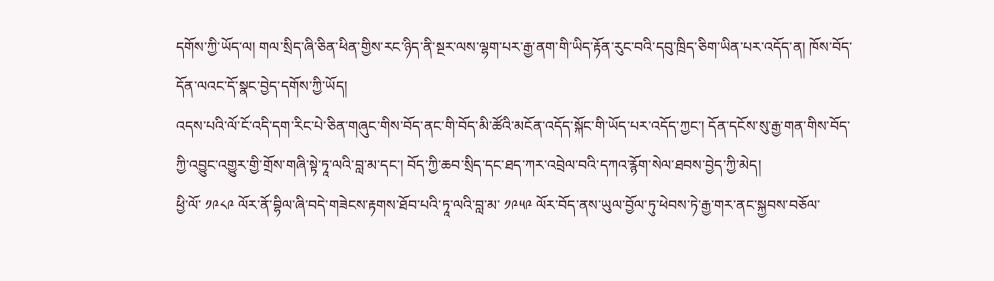དགོས་ཀྱི་ཡོད་ལ། གལ་སྲིད་ཞི་ཅིན་ཕིན་གྱིས་རང་ཉིད་ནི་སྔར་ལས་ལྷག་པར་རྒྱ་ནག་གི་ཡིད་རྟོན་རུང་བའི་དབུ་ཁྲིད་ཅིག་ཡིན་པར་འདོད་ན། ཁོས་བོད་དོན་ལའང་དོ་སྣང་བྱེད་དགོས་ཀྱི་ཡོད།
འདས་པའི་ལོ་ངོ་འདི་དག་རིང་པེ་ཅིན་གཞུང་གིས་བོད་ནང་གི་བོད་མི་ཚོའི་མངོན་འདོད་སྐོང་གི་ཡོད་པར་འདོད་ཀྱང་། དོན་དངོས་སུ་རྒྱ་གན་གིས་བོད་ཀྱི་འབྱུང་འགྱུར་གྱི་གྲོས་གཞི་སྟེ་ཏཱ་ལའི་བླ་མ་དང་། བོད་ཀྱི་ཆབ་སྲིད་དང་ཐད་ཀར་འབྲེལ་བའི་དཀའ་རྙོག་སེལ་ཐབས་བྱེད་ཀྱི་མེད།
ཕྱི་ལོ་ ༡༩༨༩ ལོར་ནོ་བྷིལ་ཞི་བདེ་གཟེངས་རྟགས་ཐོབ་པའི་ཏཱ་ལའི་བླ་མ་ ༡༩༥༩ ལོར་བོད་ནས་ཡུལ་བྱོལ་ཏུ་ཕེབས་ཏེ་རྒྱ་གར་ནང་སྐྱབས་བཅོལ་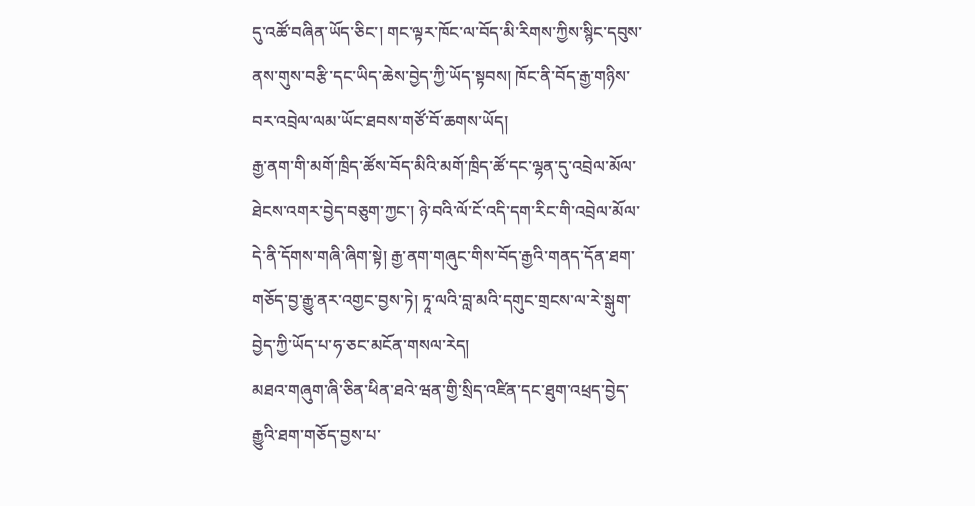དུ་འཚོ་བཞིན་ཡོད་ཅིང་། གང་ལྟར་ཁོང་ལ་བོད་མི་རིགས་ཀྱིས་སྙིང་དབུས་ནས་གུས་བརྩི་དང་ཡིད་ཆེས་བྱེད་ཀྱི་ཡོད་སྟབས། ཁོང་ནི་བོད་རྒྱ་གཉིས་བར་འབྲེལ་ལམ་ཡོང་ཐབས་གཙོ་བོ་ཆགས་ཡོད།
རྒྱ་ནག་གི་མགོ་ཁྲིད་ཚོས་བོད་མིའི་མགོ་ཁྲིད་ཚོ་དང་ལྷན་དུ་འབྲེལ་མོལ་ཐེངས་འགར་བྱེད་བཅུག་ཀྱང་། ཉེ་བའི་ལོ་ངོ་འདི་དག་རིང་གི་འབྲེལ་མོལ་དེ་ནི་དོགས་གཞི་ཞིག་སྟེ། རྒྱ་ནག་གཞུང་གིས་བོད་རྒྱའི་གནད་དོན་ཐག་གཅོད་བྱ་རྒྱུ་ནར་འགྱང་བྱས་ཏེ། ཏཱ་ལའི་བླ་མའི་དགུང་གྲངས་ལ་རེ་སྒུག་བྱེད་ཀྱི་ཡོད་པ་ཧ་ཅང་མངོན་གསལ་རེད།
མཐའ་གཞུག་ཞི་ཅིན་ཕིན་ཐའེ་ཝན་གྱི་སྲིད་འཛིན་དང་ཐུག་འཕྲད་བྱེད་རྒྱུའི་ཐག་གཅོད་བྱས་པ་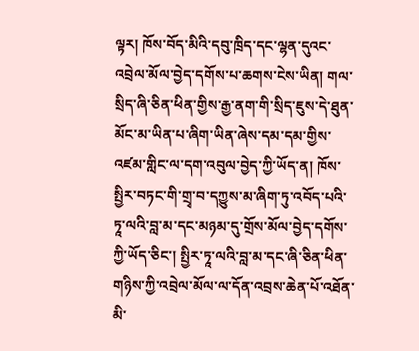ལྟར། ཁོས་བོད་མིའི་དབུ་ཁྲིད་དང་ལྷན་དུའང་འབྲེལ་མོལ་བྱེད་དགོས་པ་ཆགས་ངེས་ཡིན། གལ་སྲིད་ཞི་ཅིན་ཕིན་གྱིས་རྒྱ་ནག་གི་སྲིད་ཇུས་དེ་ཐུན་མོང་མ་ཡིན་པ་ཞིག་ཡིན་ཞེས་དམ་དམ་གྱིས་འཛམ་གླིང་ལ་དག་འབུལ་བྱེད་ཀྱི་ཡོད་ན། ཁོས་སྤྱིར་བཏང་གི་གྲྭ་བ་དཀྱུས་མ་ཞིག་ཏུ་འབོད་པའི་ཏཱ་ལའི་བླ་མ་དང་མཉམ་དུ་གྲོས་མོལ་བྱེད་དགོས་ཀྱི་ཡོད་ཅིང་། སྤྱིར་ཏཱ་ལའི་བླ་མ་དང་ཞི་ཅིན་ཕིན་གཉིས་ཀྱི་འབྲེལ་མོལ་ལ་དོན་འབྲས་ཆེན་པོ་འཐོན་མི་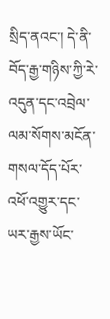སྲིད་ནའང་། དེ་ནི་བོད་རྒྱ་གཉིས་ཀྱི་རེ་འདུན་དང་འབྲེལ་ལམ་སོགས་མངོན་གསལ་དོད་པོར་འཕོ་འགྱུར་དང་ཡར་རྒྱས་ཡོང་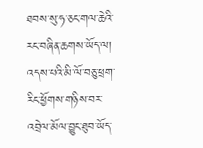ཐབས་སུ་ཧ་ཅང་གལ་ཆེའི་རང་བཞིན་ཆགས་ཡོད་ལ། འདས་པའི་མི་ལོ་བཅུ་ཕྲག་རིང་ཕྱོགས་གཉིས་བར་འབྲེལ་མོལ་བྱུང་ཐུབ་ཡོད་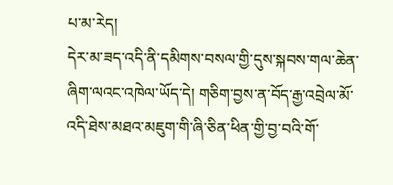པ་མ་རེད།
དེར་མ་ཟད་འདི་ནི་དམིགས་བསལ་གྱི་དུས་སྐབས་གལ་ཆེན་ཞིག་ལའང་འཁེལ་ཡོད་དེ། གཅིག་བྱས་ན་བོད་རྒྱ་འབྲེལ་མོ་འདི་ཐེས་མཐའ་མཇུག་གི་ཞི་ཅིན་ཕིན་གྱི་བྱ་བའི་གོ་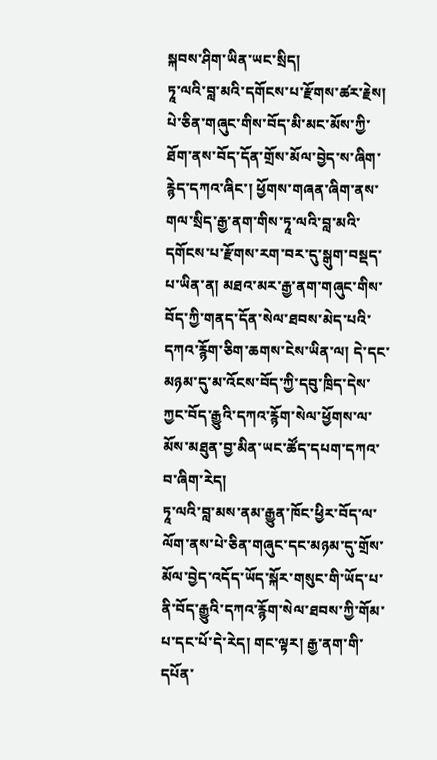སྐབས་ཤིག་ཡིན་ཡང་སྲིད།
ཏཱ་ལའི་བླ་མའི་དགོངས་པ་རྫོགས་ཚར་རྗེས། པེ་ཅིན་གཞུང་གིས་བོད་མི་མང་མོས་ཀྱི་ཐོག་ནས་བོད་དོན་གྲོས་མོལ་བྱེད་ས་ཞིག་རྙེད་དཀའ་ཞིང་། ཕྱོགས་གཞན་ཞིག་ནས་གལ་སྲིད་རྒྱ་ནག་གིས་ཏཱ་ལའི་བླ་མའི་དགོངས་པ་རྫོགས་རག་བར་དུ་སྒུག་བསྡད་པ་ཡིན་ན། མཐའ་མར་རྒྱ་ནག་གཞུང་གིས་བོད་ཀྱི་གནད་དོན་སེལ་ཐབས་མེད་པའི་དཀའ་རྙོག་ཅིག་ཆགས་ངེས་ཡིན་ལ། དེ་དང་མཉམ་དུ་མ་འོངས་བོད་ཀྱི་དབུ་ཁྲིད་དེས་ཀྱང་བོད་རྒྱུའི་དཀའ་རྙོག་སེལ་ཕྱོགས་ལ་མོས་མཐུན་བྱ་མིན་ཡང་ཚོད་དཔག་དཀའ་བ་ཞིག་རེད།
ཏཱ་ལའི་བླ་མས་ནམ་རྒྱུན་ཁོང་ཕྱིར་བོད་ལ་ལོག་ནས་པེ་ཅིན་གཞུང་དང་མཉམ་དུ་གྲོས་མོལ་བྱེད་འདོད་ཡོད་སྐོར་གསུང་གི་ཡོད་པ་ནི་བོད་རྒྱུའི་དཀའ་རྙོག་སེལ་ཐབས་ཀྱི་གོམ་པ་དང་པོ་དེ་རེད། གང་ལྟར། རྒྱ་ནག་གི་དཔོན་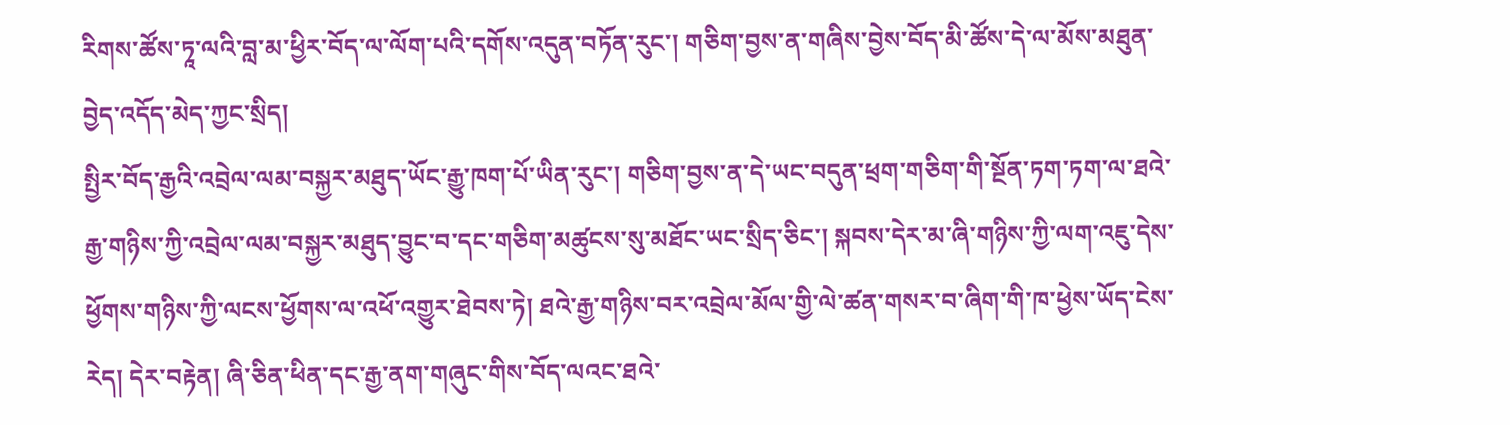རིགས་ཚོས་ཏཱ་ལའི་བླ་མ་ཕྱིར་བོད་ལ་ལོག་པའི་དགོས་འདུན་བཏོན་རུང་། གཅིག་བྱས་ན་གཞིས་བྱེས་བོད་མི་ཚོས་དེ་ལ་མོས་མཐུན་བྱེད་འདོད་མེད་ཀྱང་སྲིད།
སྤྱིར་བོད་རྒྱའི་འབྲེལ་ལམ་བསྐྱར་མཐུད་ཡོང་རྒྱུ་ཁག་པོ་ཡིན་རུང་། གཅིག་བྱས་ན་དེ་ཡང་བདུན་ཕྲག་གཅིག་གི་སྔོན་ཏག་ཏག་ལ་ཐའེ་རྒྱ་གཉིས་ཀྱི་འབྲེལ་ལམ་བསྐྱར་མཐུད་བྱུང་བ་དང་གཅིག་མཚུངས་སུ་མཐོང་ཡང་སྲིད་ཅིང་། སྐབས་དེར་མ་ཞི་གཉིས་ཀྱི་ལག་འཇུ་དེས་ཕྱོགས་གཉིས་ཀྱི་ལངས་ཕྱོགས་ལ་འཕོ་འགྱུར་ཐེབས་ཏེ། ཐའེ་རྒྱ་གཉིས་བར་འབྲེལ་མོལ་གྱི་ལེ་ཚན་གསར་བ་ཞིག་གི་ཁ་ཕྱེས་ཡོད་ངེས་རེད། དེར་བརྟེན། ཞི་ཅིན་ཕིན་དང་རྒྱ་ནག་གཞུང་གིས་བོད་ལའང་ཐའེ་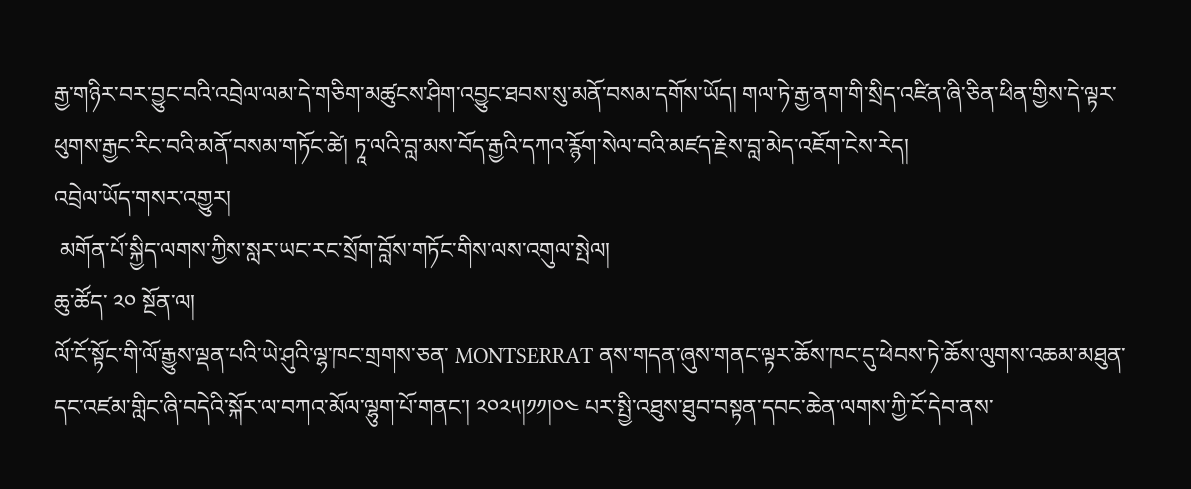རྒྱ་གཉིར་བར་བྱུང་བའི་འབྲེལ་ལམ་དེ་གཅིག་མཚུངས་ཤིག་འབྱུང་ཐབས་སུ་མནོ་བསམ་དགོས་ཡོད། གལ་ཏེ་རྒྱ་ནག་གི་སྲིད་འཛིན་ཞི་ཅིན་ཕིན་གྱིས་དེ་ལྟར་ཕུགས་རྒྱང་རིང་བའི་མནོ་བསམ་གཏོང་ཚེ། ཏཱ་ལའི་བླ་མས་བོད་རྒྱའི་དཀའ་རྙོག་སེལ་བའི་མཛད་རྗེས་བླ་མེད་འཇོག་ངེས་རེད།
འབྲེལ་ཡོད་གསར་འགྱུར།
 མགོན་པོ་སྐྱིད་ལགས་ཀྱིས་སླར་ཡང་རང་སྲོག་བློས་གཏོང་གིས་ལས་འགུལ་སྤེལ།
ཆུ་ཚོད་ ༢༠ སྔོན་ལ།
ལོ་ངོ་སྟོང་གི་ལོ་རྒྱུས་ལྡན་པའི་ཡེ་ཤུའི་ལྷ་ཁང་གྲགས་ཅན་ MONTSERRAT ནས་གདན་ཞུས་གནང་ལྟར་ཆོས་ཁང་དུ་ཕེབས་ཏེ་ཆོས་ལུགས་འཆམ་མཐུན་དང་འཛམ་གླིང་ཞི་བདེའི་སྐོར་ལ་བཀའ་མོལ་ལྷུག་པོ་གནང་། ༢༠༢༥།༡༡།༠༤ པར་སྤྱི་འཐུས་ཐུབ་བསྟན་དབང་ཆེན་ལགས་ཀྱི་ངོ་དེབ་ནས་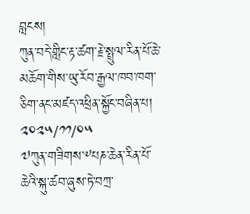བླངས།
ཀུན་བདེ་གླིང་རྟ་ཚག་རྗེ་སྤྲུལ་རིན་པོ་ཆེ་མཆོག་གིས་ཡུ་རོབ་རྒྱལ་ཁབ་ཁག་ཅིག་ནང་མཛད་འཕྲིན་སྐྱོང་བཞིན་པ།
༢༠༢༥/༡༡/༠༥
༧ཀུན་གཟིགས་༸པཎ་ཆེན་རིན་པོ་ཆེའི་སྐུ་ཚབ་ཞུས་ཏེ་བཀྲ་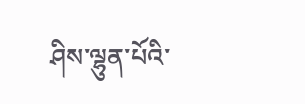ཤིས་ལྷུན་པོའི་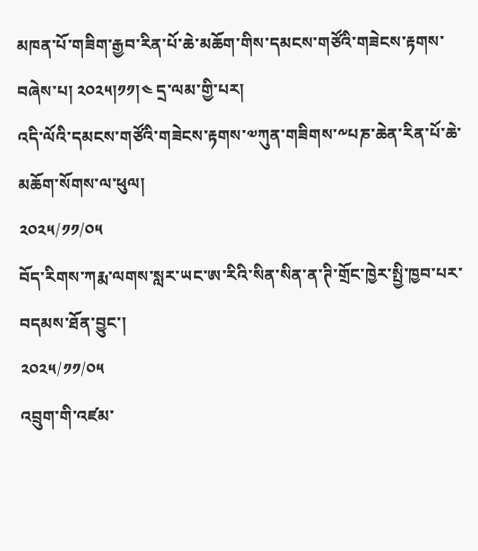མཁན་པོ་གཟིག་རྒྱབ་རིན་པོ་ཆེ་མཆོག་གིས་དམངས་གཙོའི་གཟེངས་རྟགས་བཞེས་པ། ༢༠༢༥།༡༡།༤ དྲ་ལམ་གྱི་པར།
འདི་ལོའི་དམངས་གཙོའི་གཟེངས་རྟགས་༧ཀུན་གཟིགས་༸པཎ་ཆེན་རིན་པོ་ཆེ་མཆོག་སོགས་ལ་ཕུལ།
༢༠༢༥/༡༡/༠༥
བོད་རིགས་ཀརྨ་ལགས་སླར་ཡང་ཨ་རིའི་སིན་སིན་ན་ཊི་གྲོང་ཁྱེར་སྤྱི་ཁྱབ་པར་བདམས་ཐོན་བྱུང་།
༢༠༢༥/༡༡/༠༥
འབྲུག་གི་འཛམ་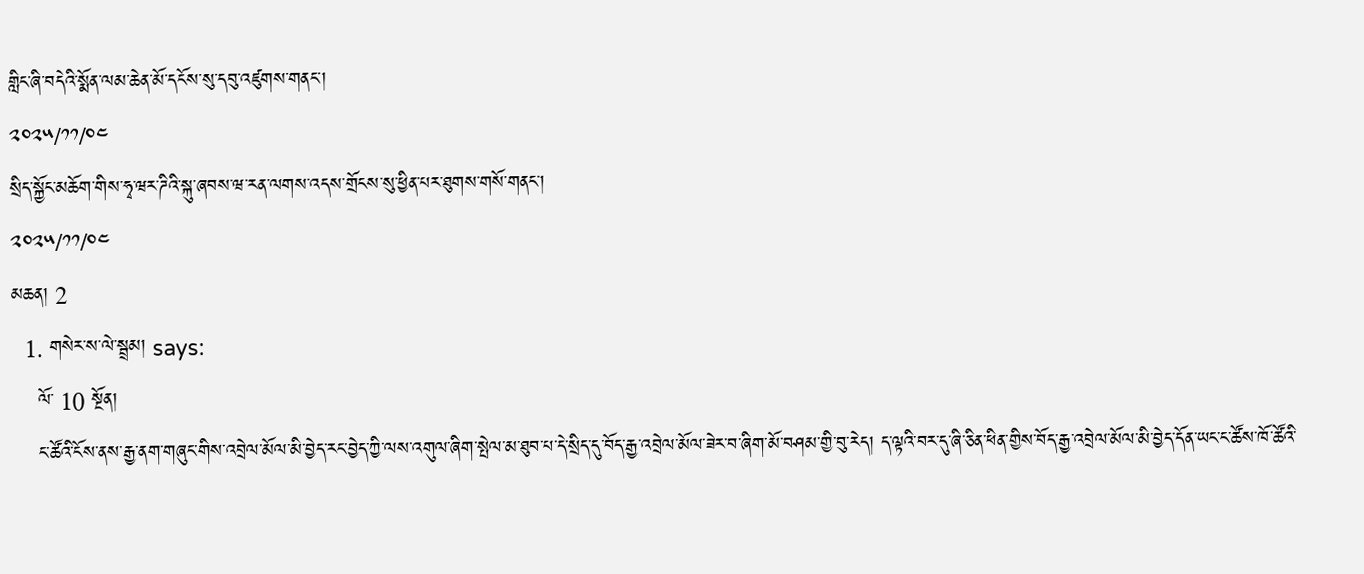གླིང་ཞི་བདེའི་སྨོན་ལམ་ཆེན་མོ་དངོས་སུ་དབུ་འཛུགས་གནང་།
༢༠༢༥/༡༡/༠༤
སྲིད་སྐྱོང་མཆོག་གིས་ཧྭ་ཝར་ཌིའི་སྐུ་ཞབས་ཝ་རན་ལགས་འདས་གྲོངས་སུ་ཕྱིན་པར་ཐུགས་གསོ་གནང་།
༢༠༢༥/༡༡/༠༤
མཆན། 2
  1. གསེར་ས་ལེ་སྦྲམ། says:
    ལོ་ 10 སྔོན།
    ང་ཚོའི་ངོས་ནས་རྒྱ་ནག་གཞུང་གིས་འབྲེལ་མོལ་མི་བྱེད་རང་བྱེད་ཀྱི་ལས་འགུལ་ཞིག་སྤེལ་མ་ཐུབ་པ་དེ་སྲིད་དུ་བོད་རྒྱ་འབྲེལ་མོལ་ཟེར་བ་ཞིག་མོ་བཤམ་གྱི་བུ་རེད། ད་ལྟའི་བར་དུ་ཞི་ཅིན་ཕིན་གྱིས་བོད་རྒྱ་འབྲེལ་མོལ་མི་བྱེད་དོན་ཡང་ང་ཚོས་ཁོ་ཚོའི་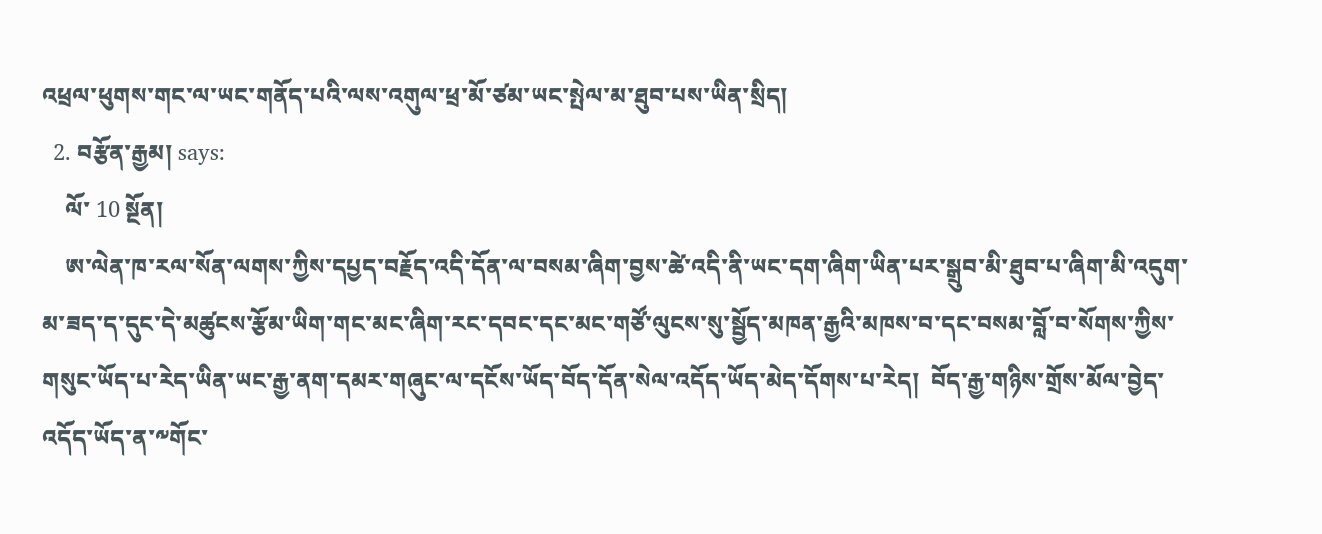འཕྲལ་ཕུགས་གང་ལ་ཡང་གནོད་པའི་ལས་འགུལ་ཕྲ་མོ་ཙམ་ཡང་སྤེལ་མ་ཐུབ་པས་ཡིན་སྲིད།
  2. བརྩོན་རྒྱམ། says:
    ལོ་ 10 སྔོན།
    ཨ་ལེན་ཁ་རལ་སོན་ལགས་ཀྱིས་དཔྱད་བརྗོད་འདི་དོན་ལ་བསམ་ཞིག་བྱས་ཚེ་འདི་ནི་ཡང་དག་ཞིག་ཡིན་པར་སྒྲུབ་མི་ཐུབ་པ་ཞིག་མི་འདུག་མ་ཟད་ད་དུང་དེ་མཚུངས་རྩོམ་ཡིག་གང་མང་ཞིག་རང་དབང་དང་མང་གཙོ་ལུངས་སུ་སྦྱོད་མཁན་རྒྱའི་མཁས་བ་དང་བསམ་བློ་བ་སོགས་ཀྱིས་གསུང་ཡོད་པ་རེད་ཡིན་ཡང་རྒྱ་ནག་དམར་གཞུང་ལ་དངོས་ཡོད་བོད་དོན་སེལ་འདོད་ཡོད་མེད་དོགས་པ་རེད།  བོད་རྒྱ་གཉིས་གྲོས་མོལ་བྱེད་འདོད་ཡོད་ན་༸གོང་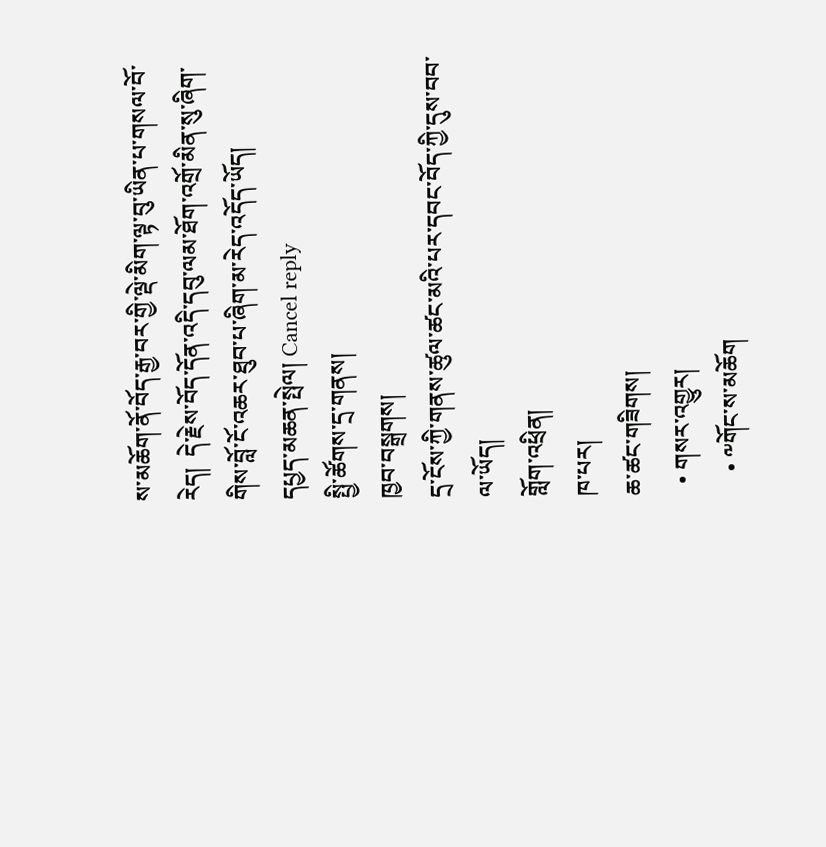ས་མཆོག་ནོ་བོད་རྒྱ་བར་གྱི་ལྡེ་མིག་ལྟ་བུ་ཡིན་པ་གསལ་བོ་རེད།  དེ་རྗེས་བོད་དོན་འདི་དབུ་ལམ་ཐོག་འགྲོ་མིན་སུ་ཞིག་གིས་བློ་ངོ་འཆར་ཐུབ་པ་ཞིག་མ་རེད་འདོད་ཡོད།
དཔྱད་མཆན་སྤེལ། Cancel reply
སྤྱི་ཚོགས་དྲ་གནས།
ཁྱབ་བསྒྲགས།
དྲ་ངོས་ཀྱི་གནས་ཚུལ་ཚང་མའི་པར་དབང་བོད་ཀྱི་དུས་བབ་ལ་ཡོད།
གློག་འཕྲིན།
ཁ་པར།
ཆ་ཚང་གཟིགས།
  • གསར་འགྱུར།
    • ༸གོང་ས་མཆོག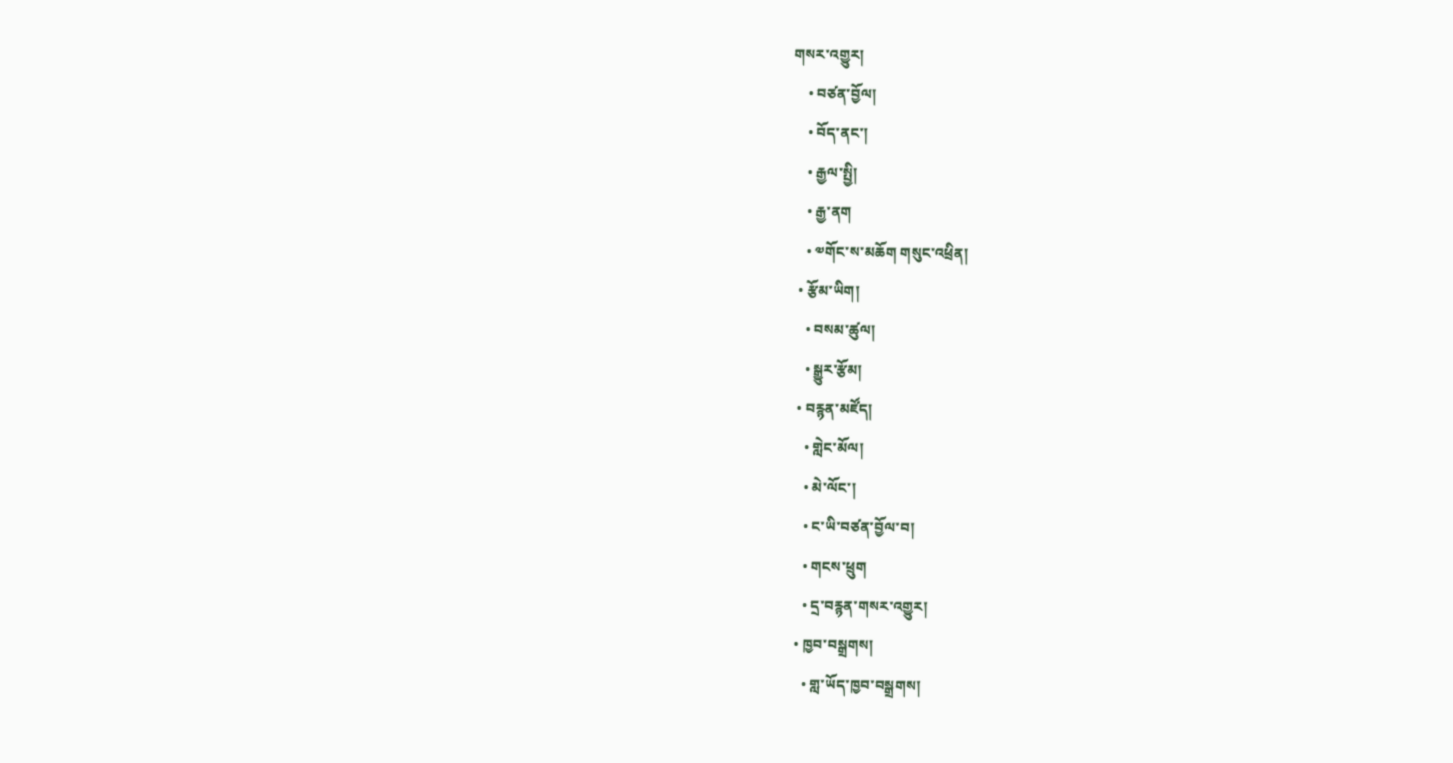གསར་འགྱུར།
    • བཙན་བྱོལ།
    • བོད་ནང་།
    • རྒྱལ་སྤྱི།
    • རྒྱ་ནག
    • ༧གོང་ས་མཆོག གསུང་འཕྲིན།
  • རྩོམ་ཡིག།
    • བསམ་ཚུལ།
    • སྒྱུར་རྩོམ།
  • བརྙན་མཛོད།
    • གླེང་མོལ།
    • མེ་ལོང་།
    • ང་ཡི་བཙན་བྱོལ་བ།
    • གངས་ཕྲུག
    • དྲ་བརྙན་གསར་འགྱུར།
  • ཁྱབ་བསྒྲགས།
    • གླ་ཡོད་ཁྱབ་བསྒྲགས།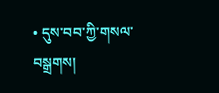• དུས་བབ་ཀྱི་གསལ་བསྒྲགས།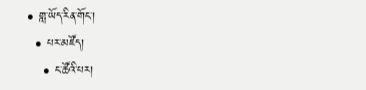• གླ་ཡོད་རིན་གོང་།
  • པར་མཛོད།
    • ང་ཚོའི་པར།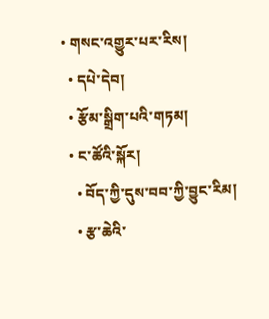• གསང་འགྱུར་པར་རིས།
  • དཔེ་དེབ།
  • རྩོམ་སྒྲིག་པའི་གཏམ།
  • ང་ཚོའི་སྐོར།
    • བོད་ཀྱི་དུས་བབ་ཀྱི་བྱུང་རིམ།
    • རྩ་ཆེའི་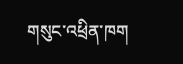གསུང་འཕྲིན་ཁག